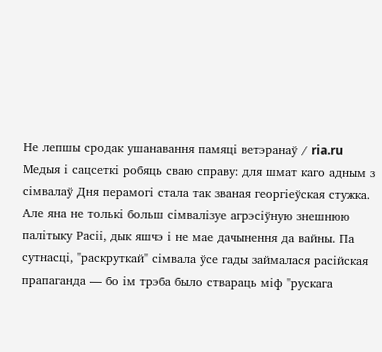Не лепшы сродак ушанавання памяці ветэранаў / ria.ru
Медыя і сацсеткі робяць сваю справу: для шмат каго адным з сімвалаў Дня перамогі стала так званая георгіеўская стужка.
Але яна не толькі больш сімвалізуе агрэсіўную знешнюю палітыку Расіі, дык яшчэ і не мае дачынення да вайны. Па сутнасці, "раскруткай" сімвала ўсе гады займалася расійская прапаганда — бо ім трэба было ствараць міф "рускага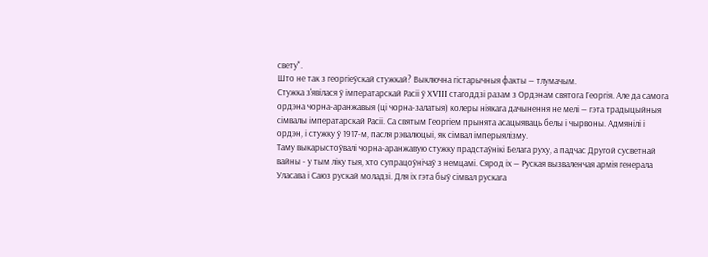свету".
Што не так з георгіеўскай стужкай? Выключна гістарычныя факты — тлумачым.
Стужка з'явілася ў імператарскай Расіі ў ХVIII стагоддзі разам з Ордэнам святога Георгія. Але да самога ордэна чорна-аранжавыя (ці чорна-залатыя) колеры ніякага дачынення не мелі — гэта традыцыйныя сімвалы імператарскай Расіі. Са святым Георгіем прынята асацыяваць белы і чырвоны. Адмянілі і ордэн, і стужку ў 1917-м, пасля рэвалюцыі, як сімвал імперыялізму.
Таму выкарыстоўвалі чорна-аранжавую стужку прадстаўнікі Белага руху, а падчас Другой сусветнай вайны - у тым ліку тыя, хто супрацоўнічаў з немцамі. Сярод іх — Руская вызваленчая армія генерала Уласава і Саюз рускай моладзі. Для іх гэта быў сімвал рускага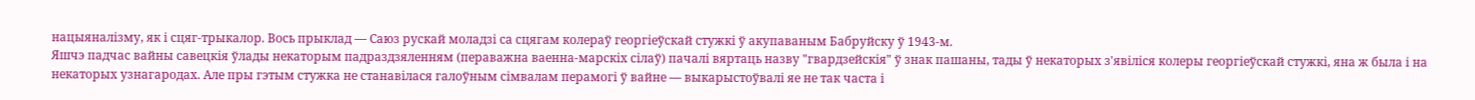нацыяналізму, як і сцяг-трыкалор. Вось прыклад — Саюз рускай моладзі са сцягам колераў георгіеўскай стужкі ў акупаваным Бабруйску ў 1943-м.
Яшчэ падчас вайны савецкія ўлады некаторым падраздзяленням (пераважна ваенна-марскіх сілаў) пачалі вяртаць назву "гвардзейскія" ў знак пашаны, тады ў некаторых з'явіліся колеры георгіеўскай стужкі, яна ж была і на некаторых узнагародах. Але пры гэтым стужка не станавілася галоўным сімвалам перамогі ў вайне — выкарыстоўвалі яе не так часта і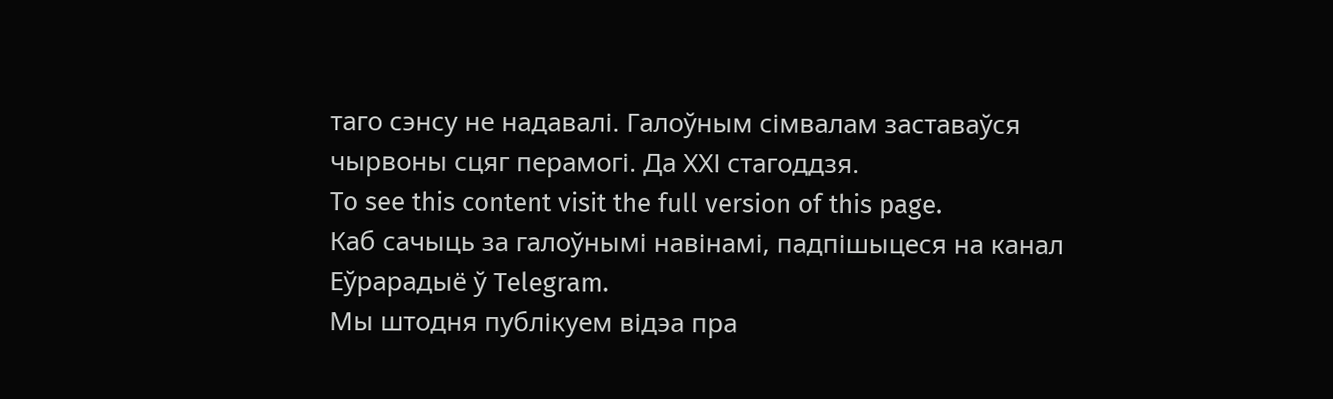таго сэнсу не надавалі. Галоўным сімвалам заставаўся чырвоны сцяг перамогі. Да ХХІ стагоддзя.
To see this content visit the full version of this page.
Каб сачыць за галоўнымі навінамі, падпішыцеся на канал Еўрарадыё ў Telegram.
Мы штодня публікуем відэа пра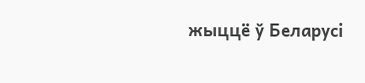жыццё ў Беларусі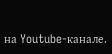на Youtube-канале.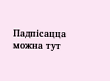Падпісацца можна тут